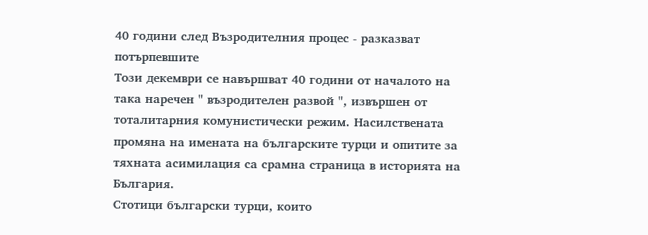40 години след Възродителния процес - разказват потърпевшите
Този декември се навършват 40 години от началото на така наречен " възродителен развой ", извършен от тоталитарния комунистически режим. Насилствената промяна на имената на българските турци и опитите за тяхната асимилация са срамна страница в историята на България.
Стотици български турци, които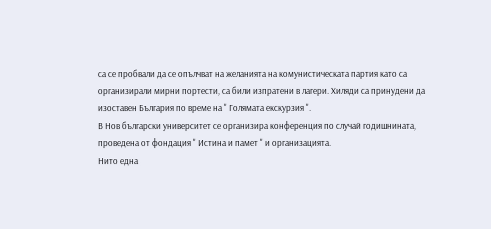са се пробвали да се опълчват на желанията на комунистическата партия като са организирали мирни портести, са били изпратени в лагери. Хиляди са принудени да изоставен България по време на " Голямата екскурзия ".
В Нов български университет се организира конференция по случай годишнината, проведена от фондация " Истина и памет " и организацията.
Нито една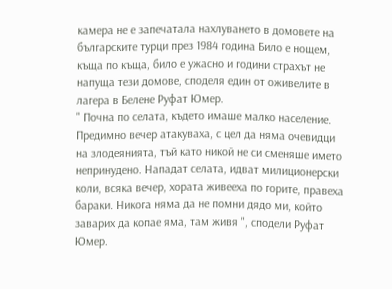камера не е запечатала нахлуването в домовете на българските турци през 1984 година Било е нощем, къща по къща, било е ужасно и години страхът не напуща тези домове, споделя един от оживелите в лагера в Белене Руфат Юмер.
" Почна по селата, където имаше малко население. Предимно вечер атакуваха, с цел да няма очевидци на злодеянията, тъй като никой не си сменяше името непринудено. Нападат селата, идват милиционерски коли, всяка вечер, хората живееха по горите, правеха бараки. Никога няма да не помни дядо ми, който заварих да копае яма, там живя ", сподели Руфат Юмер.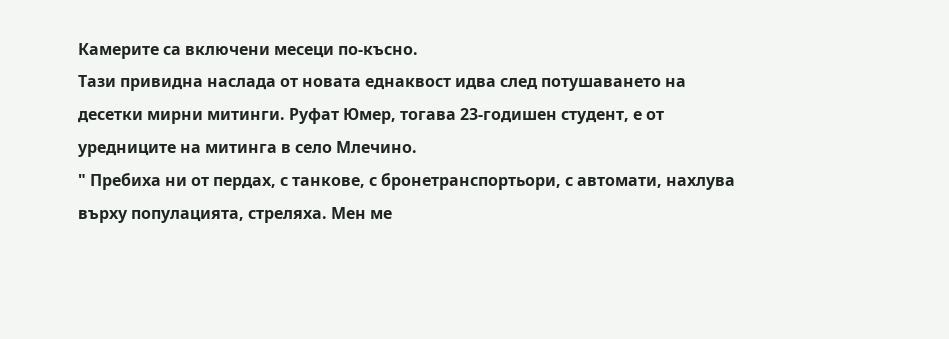Камерите са включени месеци по-късно.
Тази привидна наслада от новата еднаквост идва след потушаването на десетки мирни митинги. Руфат Юмер, тогава 23-годишен студент, е от уредниците на митинга в село Млечино.
" Пребиха ни от пердах, с танкове, с бронетранспортьори, с автомати, нахлува върху популацията, стреляха. Мен ме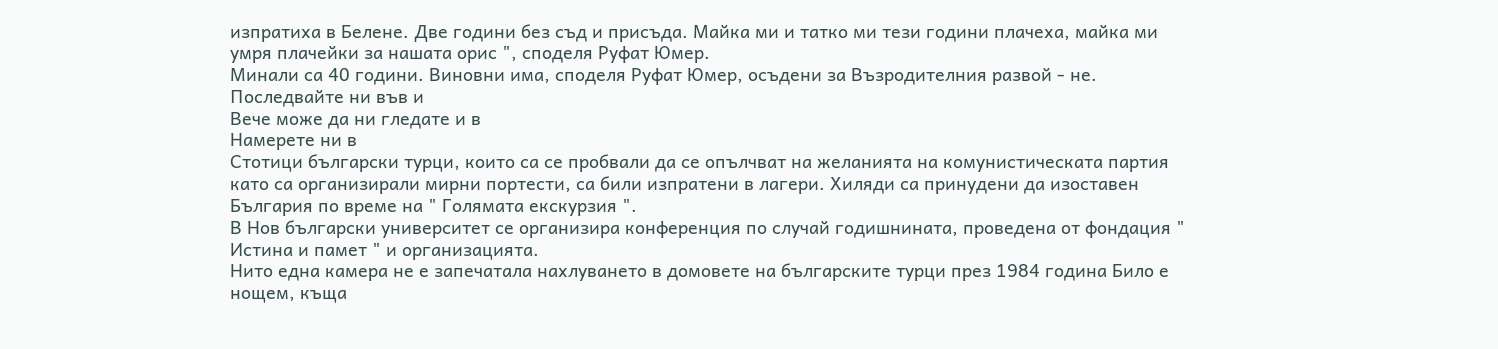изпратиха в Белене. Две години без съд и присъда. Майка ми и татко ми тези години плачеха, майка ми умря плачейки за нашата орис ", споделя Руфат Юмер.
Минали са 40 години. Виновни има, споделя Руфат Юмер, осъдени за Възродителния развой - не.
Последвайте ни във и
Вече може да ни гледате и в
Намерете ни в
Стотици български турци, които са се пробвали да се опълчват на желанията на комунистическата партия като са организирали мирни портести, са били изпратени в лагери. Хиляди са принудени да изоставен България по време на " Голямата екскурзия ".
В Нов български университет се организира конференция по случай годишнината, проведена от фондация " Истина и памет " и организацията.
Нито една камера не е запечатала нахлуването в домовете на българските турци през 1984 година Било е нощем, къща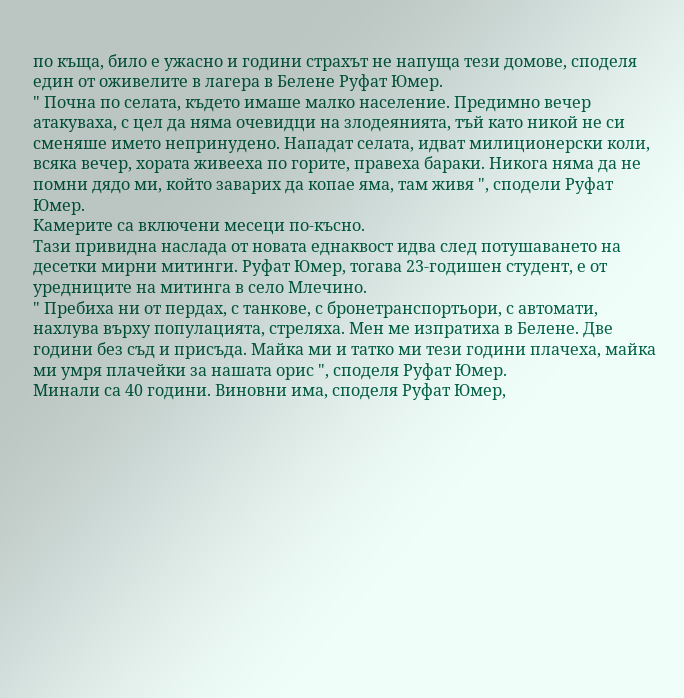по къща, било е ужасно и години страхът не напуща тези домове, споделя един от оживелите в лагера в Белене Руфат Юмер.
" Почна по селата, където имаше малко население. Предимно вечер атакуваха, с цел да няма очевидци на злодеянията, тъй като никой не си сменяше името непринудено. Нападат селата, идват милиционерски коли, всяка вечер, хората живееха по горите, правеха бараки. Никога няма да не помни дядо ми, който заварих да копае яма, там живя ", сподели Руфат Юмер.
Камерите са включени месеци по-късно.
Тази привидна наслада от новата еднаквост идва след потушаването на десетки мирни митинги. Руфат Юмер, тогава 23-годишен студент, е от уредниците на митинга в село Млечино.
" Пребиха ни от пердах, с танкове, с бронетранспортьори, с автомати, нахлува върху популацията, стреляха. Мен ме изпратиха в Белене. Две години без съд и присъда. Майка ми и татко ми тези години плачеха, майка ми умря плачейки за нашата орис ", споделя Руфат Юмер.
Минали са 40 години. Виновни има, споделя Руфат Юмер,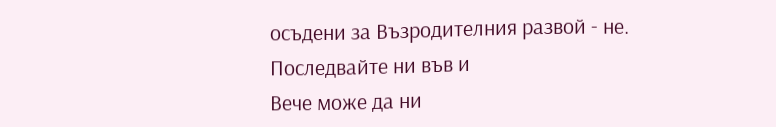осъдени за Възродителния развой - не.
Последвайте ни във и
Вече може да ни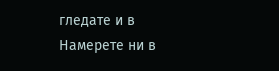гледате и в
Намерете ни в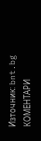Източник: bnt.bg
КОМЕНТАРИ